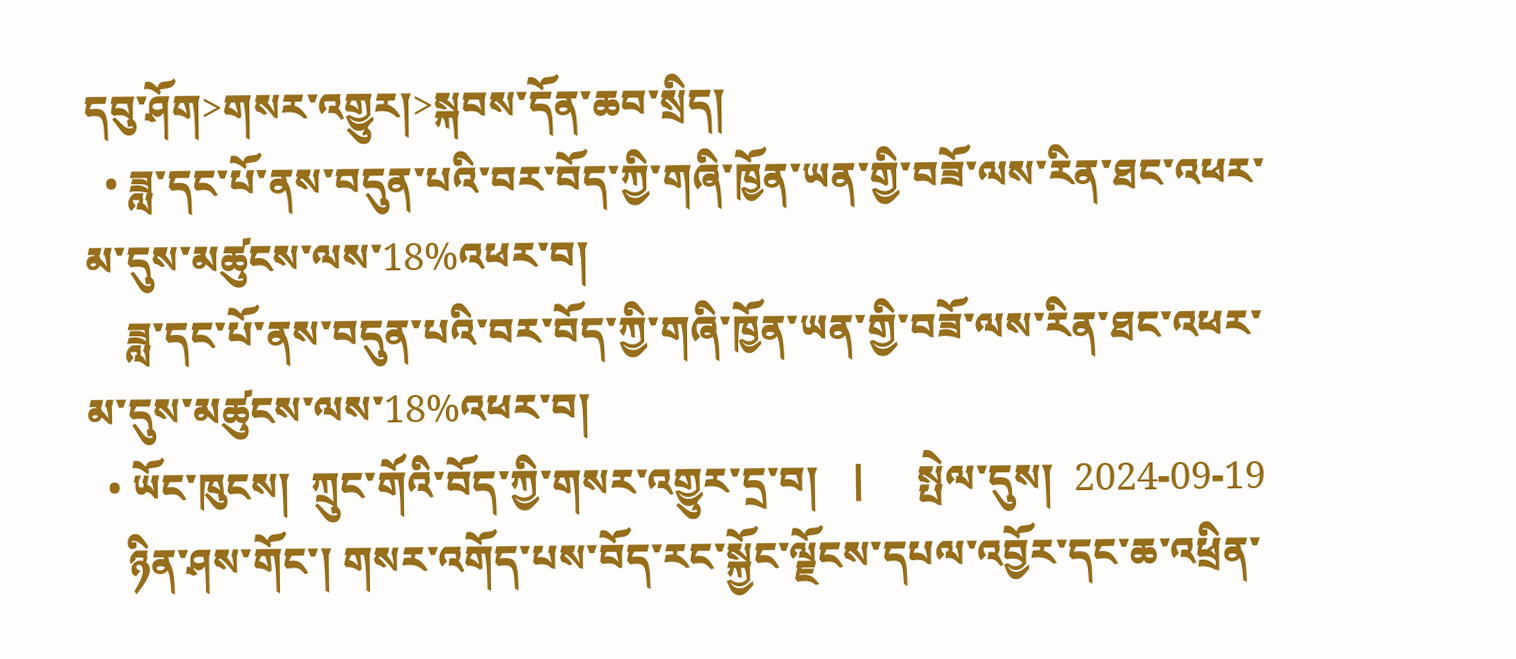དབུ་ཤོག>གསར་འགྱུར།>སྐབས་དོན་ཆབ་སྲིད།
  • ཟླ་དང་པོ་ནས་བདུན་པའི་བར་བོད་ཀྱི་གཞི་ཁྱོན་ཡན་གྱི་བཟོ་ལས་རིན་ཐང་འཕར་མ་དུས་མཚུངས་ལས་18%འཕར་བ།
    ཟླ་དང་པོ་ནས་བདུན་པའི་བར་བོད་ཀྱི་གཞི་ཁྱོན་ཡན་གྱི་བཟོ་ལས་རིན་ཐང་འཕར་མ་དུས་མཚུངས་ལས་18%འཕར་བ།
  • ཡོང་ཁུངས།  ཀྲུང་གོའི་བོད་ཀྱི་གསར་འགྱུར་དྲ་བ།   |     སྤེལ་དུས།  2024-09-19
    ཉིན་ཤས་གོང་། གསར་འགོད་པས་བོད་རང་སྐྱོང་ལྗོངས་དཔལ་འབྱོར་དང་ཆ་འཕྲིན་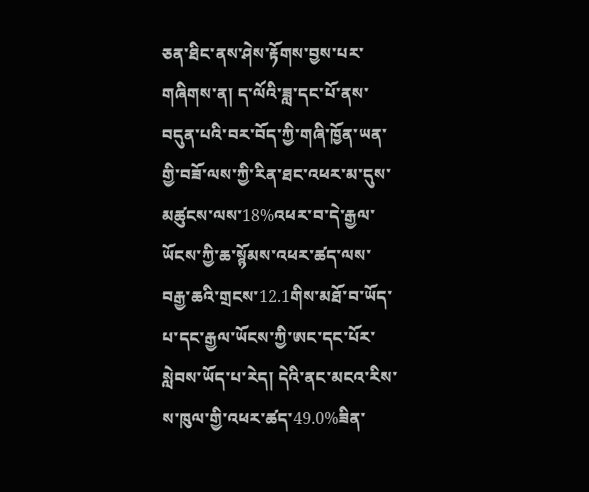ཅན་ཐིང་ནས་ཤེས་རྟོགས་བྱས་པར་གཞིགས་ན། ད་ལོའི་ཟླ་དང་པོ་ནས་བདུན་པའི་བར་བོད་ཀྱི་གཞི་ཁྱོན་ཡན་གྱི་བཟོ་ལས་ཀྱི་རིན་ཐང་འཕར་མ་དུས་མཚུངས་ལས་18%འཕར་བ་དེ་རྒྱལ་ཡོངས་ཀྱི་ཆ་སྙོམས་འཕར་ཚད་ལས་བརྒྱ་ཆའི་གྲངས་12.1གིས་མཐོ་བ་ཡོད་པ་དང་རྒྱལ་ཡོངས་ཀྱི་ཨང་དང་པོར་སླེབས་ཡོད་པ་རེད། དེའི་ནང་མངའ་རིས་ས་ཁུལ་གྱི་འཕར་ཚད་49.0%ཟིན་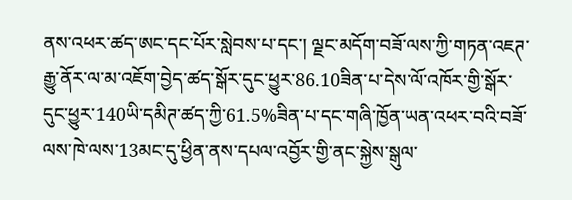ནས་འཕར་ཚད་ཨང་དང་པོར་སླེབས་པ་དང་། ལྗང་མདོག་བཟོ་ལས་ཀྱི་གཏན་འཇཊ་རྒྱུ་ནོར་ལ་མ་འཇོག་བྱེད་ཚད་སྒོར་དུང་ཕྱུར་86.10ཟིན་པ་དེས་ལོ་འཁོར་གྱི་སྒོར་དུང་ཕྱུར་140ཡི་དམིཊ་ཚད་ཀྱི་61.5%ཟིན་པ་དང་གཞི་ཁྱོན་ཡན་འཕར་བའི་བཟོ་ལས་ཁེ་ལས་13མང་དུ་ཕྱིན་ནས་དཔལ་འབྱོར་གྱི་ནང་སྐྱེས་སྒུལ་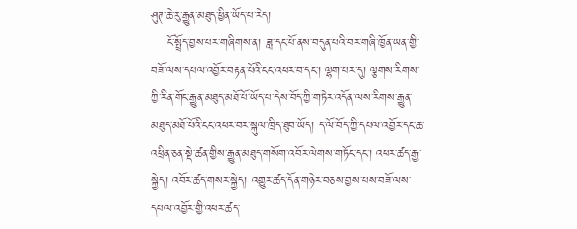ཤུཊ་ཆེ་རུ་རྒྱུན་མཐུད་ཕྱིན་ཡོད་པ་རེད།
    ངོ་སྤྲོད་བྱས་པར་གཞིགས་ན། ཟླ་དང་པོ་ནས་བདུན་པའི་བར་གཞི་ཁྱོན་ཡན་གྱི་བཟོ་ལས་དཔལ་འབྱོར་བརྟན་པོའི་ངང་འཕར་བ་དང་། ལྷག་པར་དུ། ལྕགས་རིགས་ཀྱི་རིན་གོང་རྒྱུན་མཐུད་མཐོ་པོ་ཡོད་པ་དེས་བོད་ཀྱི་གཏེར་འདོན་ལས་རིགས་རྒྱུན་མཐུད་མཐོ་པོའི་ངང་འཕར་བར་སྐུལ་ཁྲིད་ཐུབ་ཡོད། ད་ལོ་བོད་ཀྱི་དཔལ་འབྱོར་དང་ཆ་འཕྲིན་ཅན་སྡེ་ཚན་གྱིས་རྒྱུན་མཐུད་གསོག་འབོར་ལེགས་གཏོང་དང་། འཕར་ཚད་རྒྱ་སྐྱེད། འབོར་ཚད་གསར་སྐྱེད། འགྱུར་ཚད་དོན་གཉེར་བཅས་བྱས་པས་བཟོ་ལས་དཔལ་འབྱོར་གྱི་འཕར་ཚད་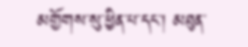མགྱོགས་སུ་ཕྱིན་པ་དང་། མཐུན་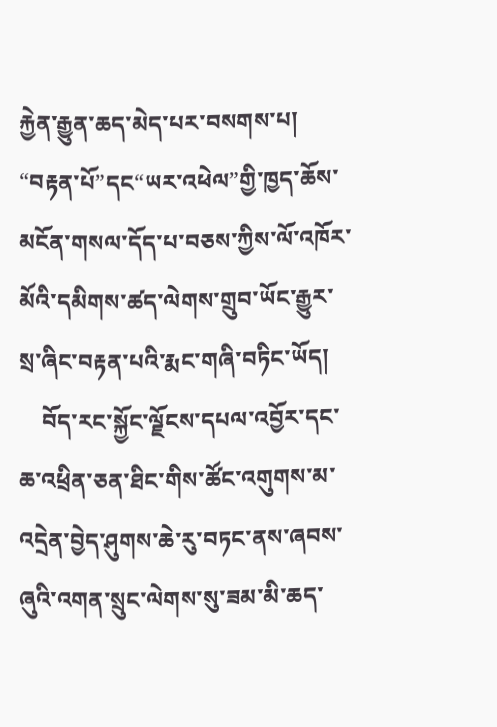རྐྱེན་རྒྱུན་ཆད་མེད་པར་བསགས་པ། “བརྟན་པོ”དང“ཡར་འཕེལ”གྱི་ཁྱད་ཆོས་མངོན་གསལ་དོད་པ་བཅས་ཀྱིས་ལོ་འཁོར་མོའི་དམིགས་ཚད་ལེགས་གྲུབ་ཡོང་རྒྱུར་སྲ་ཞིང་བརྟན་པའི་རྨང་གཞི་བཏིང་ཡོད།
    བོད་རང་སྐྱོང་ལྗོངས་དཔལ་འབྱོར་དང་ཆ་འཕྲིན་ཅན་ཐིང་གིས་ཚོང་འགུགས་མ་འདྲེན་བྱེད་ཤུགས་ཆེ་རུ་བཏང་ནས་ཞབས་ཞུའི་འགན་སྲུང་ལེགས་སུ་ཟམ་མི་ཆད་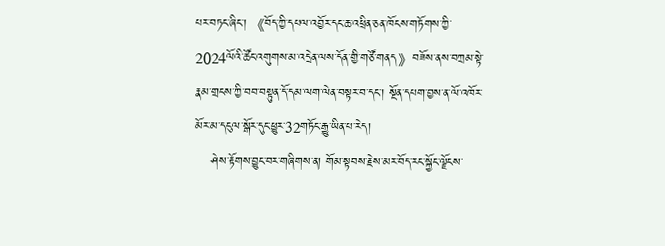པར་བཏང་ཞིང་། 《བོད་ཀྱི་དཔལ་འབྱོར་དང་ཆ་འཕྲིན་ཅན་ཁོངས་གཏོགས་ཀྱི་2024ལོའི་ཚོང་འགུགས་མ་འདྲེན་ལས་དོན་གྱི་གཙོ་གནད》བཟོས་ནས་བཀྲམ་སྟེ་རྣམ་གྲངས་ཀྱི་བབ་བསྟུན་དོ་དམ་ལག་ལེན་བསྟར་བ་དང་། སྔོན་དཔག་བྱས་ན་ལོ་འཁོར་མོར་མ་དངུལ་སྒོར་དུང་ཕྱུར་32གཏོང་རྒྱུ་ཡིན་པ་རེད།
    ཤེས་རྟོགས་བྱུང་བར་གཞིགས་ན། གོམ་སྟབས་རྗེས་མར་བོད་རང་སྐྱོང་ལྗོངས་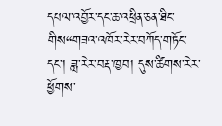དཔལ་འབྱོར་དང་ཆ་འཕྲིན་ཅན་ཐིང་གིས“གཟའ་འཁོར་རེར་བཀོད་གཏོང་དང་། ཟླ་རེར་བརྡ་ཁྱབ། དུས་ཚིགས་རེར་ཕྱོགས་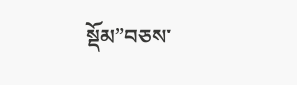སྡོམ”བཅས་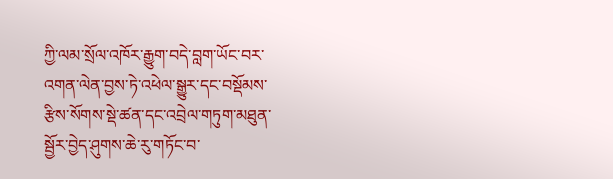ཀྱི་ལམ་སྲོལ་འཁོར་རྒྱུག་བདེ་བླག་ཡོང་བར་འགན་ལེན་བྱས་ཏེ་འཕེལ་སྒྱུར་དང་བསྡོམས་རྩིས་སོགས་སྡེ་ཚན་དང་འབྲེལ་གཏུག་མཐུན་སྦྱོར་བྱེད་ཤུགས་ཆེ་རུ་གཏོང་བ་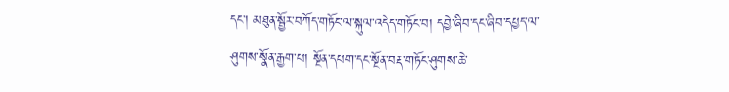དང་། མཐུན་སྦྱོར་བཀོད་གཏོང་ལ་སྐུལ་འདེད་གཏོང་བ། དབྱེ་ཞིབ་དང་ཞིབ་དཔྱད་ལ་ཤུགས་སྣོན་རྒྱག་པ། སྔོན་དཔག་དང་སྔོན་བརྡ་གཏོང་ཤུགས་ཆེ་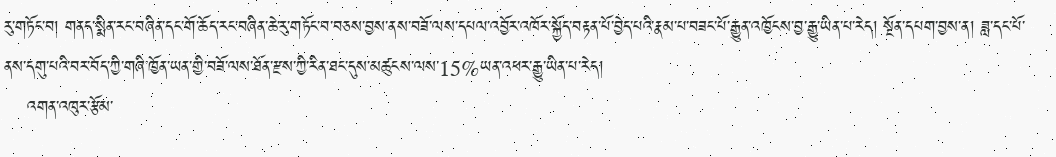རུ་གཏོང་བ། གནད་སྨིན་རང་བཞིན་དང་གོ་ཆོད་རང་བཞིན་ཆེ་རུ་གཏོང་བ་བཅས་བྱས་ནས་བཟོ་ལས་དཔལ་འབྱོར་འཁོར་སྐྱོད་བརྟན་པོ་བྱེད་པའི་རྣམ་པ་བཟང་པོ་རྒྱུན་འཁྱོངས་བྱ་རྒྱུ་ཡིན་པ་རེད། སྔོན་དཔག་བྱས་ན། ཟླ་དང་པོ་ནས་དགུ་པའི་བར་བོད་ཀྱི་གཞི་ཁྱོན་ཡན་གྱི་བཟོ་ལས་ཐོན་རྫས་ཀྱི་རིན་ཐང་དུས་མཚུངས་ལས་15%ཡན་འཕར་རྒྱུ་ཡིན་པ་རེད།
    འགན་འཁུར་རྩོམ་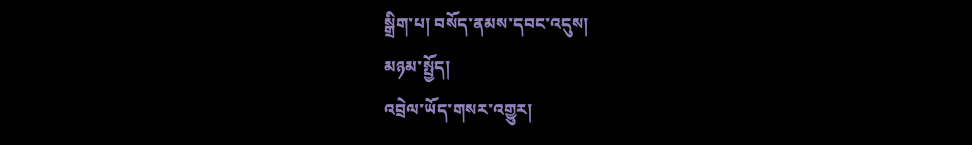སྒྲིག་པ། བསོད་ནམས་དབང་འདུས།
མཉམ་སྤྱོད།
འབྲེལ་ཡོད་གསར་འགྱུར།